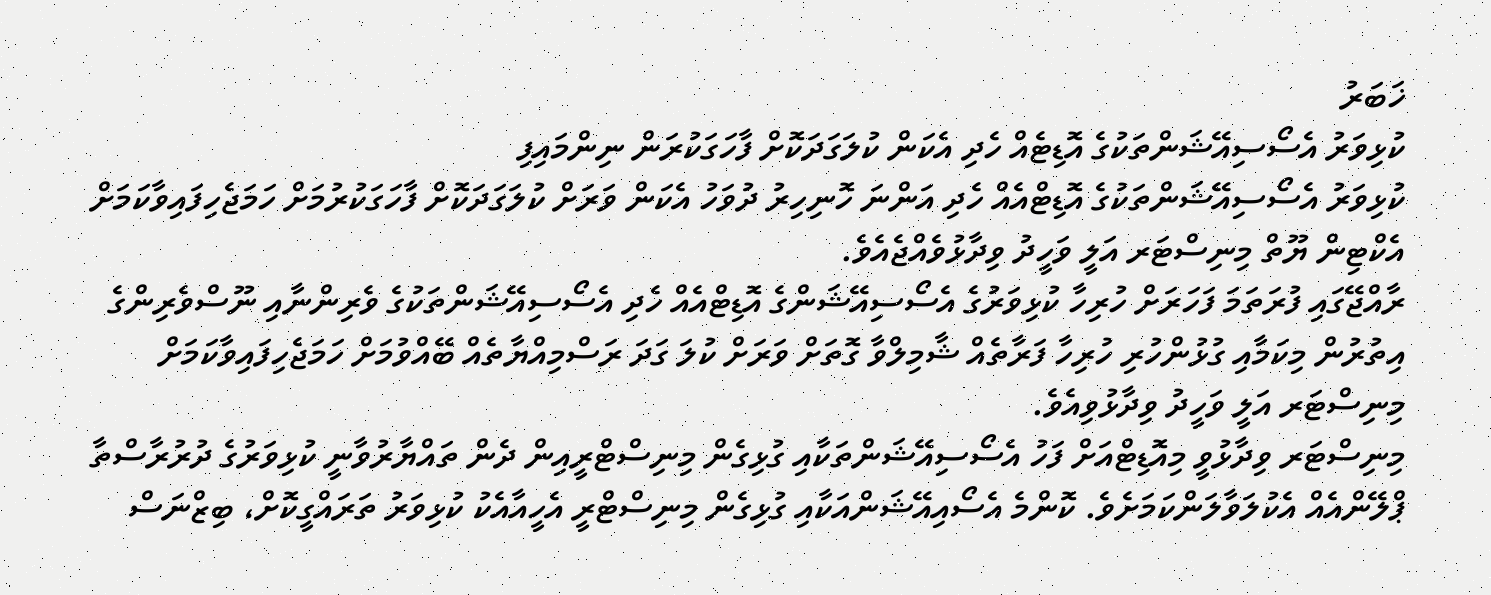ޚަބަރު
ކުޅިވަރު އެސޯސިއޭޝަންތަކުގެ އޮޑިޓެއް ހެދި އެކަން ކުލަގަދަކޮށް ފާހަގަކުރަން ނިންމައިފި
ކުޅިވަރު އެސޯސިއޭޝަންތަކުގެ އޮޑިޓްއެއް ހެދި އަންނަ ހޮނިހިރު ދުވަހު އެކަން ވަރަށް ކުލަގަދަކޮށް ފާހަގަކުރުމަށް ހަމަޖެހިފައިވާކަމަށް އެކްޓިން ޔޫތް މިނިސްޓަރ އަލީ ވަހީދު ވިދާޅުވެއްޖެއެވެ.
ރާއްޖޭގައި ފުރަތަމަ ފަހަރަށް ހުރިހާ ކުޅިވަރުގެ އެސޯސިއޭޝަންގެ އޮޑިޓްއެއް ހެދި އެސޯސިއޭޝަންތަކުގެ ވެރިންނާއި ނޫސްވެރިންގެ އިތުރުން މިކަމާއި ގުޅުންހުރި ހުރިހާ ފަރާތެއް ޝާމިލްވާ ގޮތަށް ވަރަށް ކުލަ ގަދަ ރަސްމިއްޔާތެއް ބޭއްވުމަށް ހަމަޖެހިފައިވާކަމަށް މިނިސްޓަރ އަލީ ވަހީދު ވިދާޅުވިއެވެ.
މިނިސްޓަރ ވިދާޅުވީ މިއޮޑިޓްއަށް ފަހު އެސޯސިއޭޝަންތަކާއި ގުޅިގެން މިނިސްޓްރީއިން ދެން ތައްޔާރުވާނީ ކުޅިވަރުގެ ދުރުރާސްތާ ޕްލޭންއެއް އެކުލަވާލަންކަމަށެވެ. ކޮންމެ އެސޯއިއޭޝަންއަކާއި ގުޅިގެން މިނިސްޓްރީ އެހީއާއެކު ކުޅިވަރު ތަރައްގީކޮށް، ބިޒްނަސް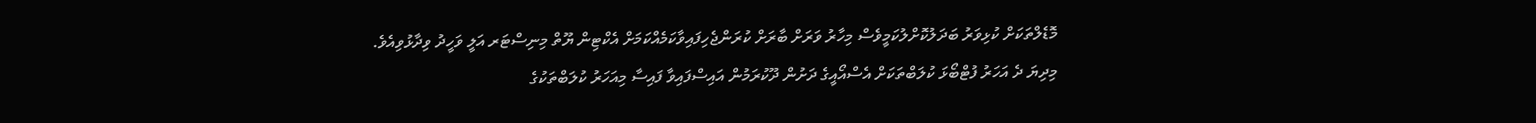މޮޑެލްތަކަށް ކުޅިވަރު ބަދަލުކޮށްލުކަމީވެސް މިހާރު ވަރަށް ބާރަށް ކުރަންޖެހިފައިވާކަމެއްކަމަށް އެކްޓިން ޔޫތް މިނިސްޓަރ އަލީ ވަހީދު ވިދާޅުވިއެވެ.
މިދިޔަ ދެ އަހަރު ފުޓްބޯޅަ ކުލަބްތަކަށް އެސްއޯއީގެ ދަށުން ދޫކުރަމުން އައިސްފައިވާ ފައިސާ މިއަހަރު ކުލަބްތަކުގެ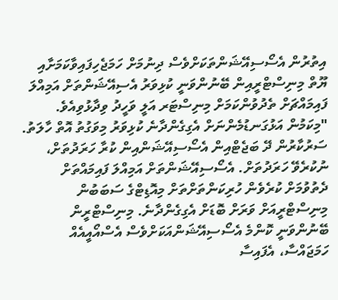އިތުރުން އެސޯސިއޭޝަންތަކަށްވެސް ދިނުމަށް ހަމަޖެހިފައިވާކަމަށާއި ޔޫތް މިނިސްޓްރީއިން ބޭނުންވަނީ ކުޅިވަރު އެސިއޭޝަންތަށް އަމިއްލަ ފައިމައްޗަށް ތެދުވުންކަމަށް މިނިސްޓަރ އަލީ ވަހީދު ވިދާޅުވިއެވެ.
"މިކަމުން އަޅުގަނޑުމެންނަށް އެގިގެންދާނެ ކުޅިވަރު މިވަގުތު އޮތް ހާލަތު. ސަރުކާރުން ދޭ ބަޖެޓްއިން އެސޯސިއޭޝަންއިން ކުރާ ހަރަދުތަށް، ނުކުރެވޭ ހަރަދުތަށް. އެސޯސިއޭޝަންތަށް އަމިއްލަ ފައިމައްތަށް ދެތުވުމަށް ކުރެވެން ހުރިކަންތަށްތަށް މިއޮޑިޓްގެ ސަބަބުން މިނިސްޓްރީއަށް ވަރަށް ބޮޑަށް އެގިގެންދާނެ. މިނިސްޓްރީން ބޭނުންވަނީ ކޮންމެ އެސޯސިއޭޝަންއަކަށްވެސް އެސްއޯއީއެއް ހަމަޖައްސާ، އެފައިސާ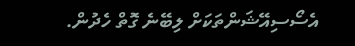އެސޯސިއޭޝަންތަކަށް ލިބޭނެ ގޮތް ހެދުން.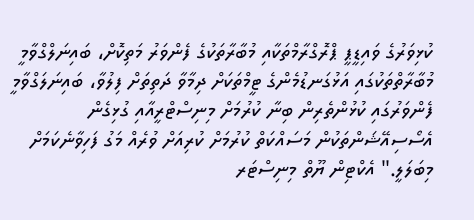ކުޅިވަރުގެ ވައިޑީޕީ ޕްރޮގްރާމްތަކާއި މުބާރާތަކުގެ ފެންވަރު މަތިކޮށް، ބައިނަލްގްވާމީ މުބާރާތްތަކުގައި އަޅުގަނޑުމެންގެ ޓީމްތަކަށް ދިމާވާ ދަތިތަށް ފިލުވާ، ބައިނަލަގްވާމީ ފެންވަރުގައި ކުޅުންތެރިން ބިނާ ކުރުމަށް މިނިސްޓްރީއާއި ގުޅިގެން އެސޯސިއޭޝަންތަކުން މަސައްކަތް ކުރުމަށް ކުރިއަށް ވުރެއް މަގު ފަހިވާނެކަމަށް މިބަލަލީ." އެކްޓިން ޔޫތް މިނިސްޓަރ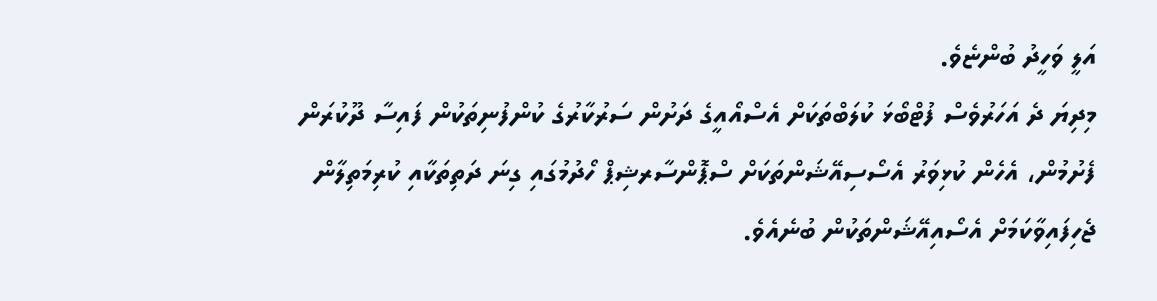އަލީ ވަހީދު ބުންޏެވެ.
މިދިޔަ ދެ އަހަރުވެސް ފުޓްބޯޅަ ކުލަބްތަކަށް އެސްއޯއީގެ ދަށުން ސަރުކާރުގެ ކުންފުނިތަކުން ފައިސާ ދޫކުރަން ފެށުމުން، އެހެން ކުޅިވަރު އެސޯސިއޭޝަންތަކަށް ސްޕޮންސާރޝިޕް ހޯދުމުގައި ގިނަ ދަތިތަކާއި ކުރިމަތިލާން ޖެހިފައިވާކަމަށް އެސޯއިއޭޝަންތަކުން ބުނެއެވެ.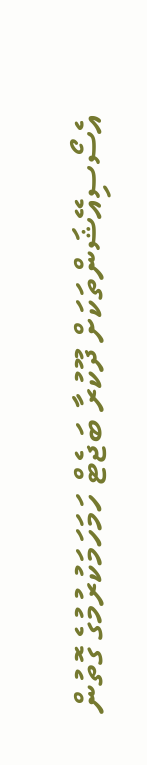އެސޯސިއޭޝަންތަކަށް ދޫކުރާ ބަޖެޓް ހަމަހަމަކުރުމުގެ ގޮތުން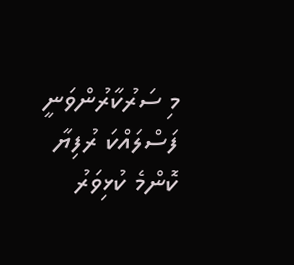މި ސަރުކާރުންވަނީ ފަސްލައްކަ ރުފިޔާ ކޮންމެ ކުޅިވަރު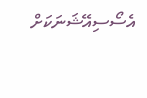އެސޯސިއޭޝަނަކަށް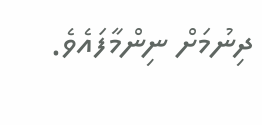ދިނުމަށް ނިންމާފައެވެ.